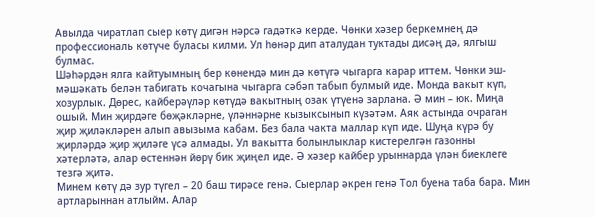Авылда чиратлап сыер көтү дигән нәрсә гадәткә керде. Чөнки хәзер беркемнең дә профессиональ көтүче буласы килми. Ул һөнәр дип аталудан туктады дисәң дә, ялгыш булмас.
Шәһәрдән ялга кайтуымның бер көнендә мин дә көтүгә чыгарга карар иттем. Чөнки эш-мәшәкать белән табигать кочагына чыгарга сәбәп табып булмый иде. Монда вакыт күп, хозурлык. Дөрес, кайберәүләр көтүдә вакытның озак үтүенә зарлана. Ә мин – юк. Миңа ошый. Мин җирдәге бөҗәкләрне, үләннәрне кызыксынып күзәтәм. Аяк астында очраган җир җиләкләрен алып авызыма кабам. Без бала чакта маллар күп иде. Шуңа күрә бу җирләрдә җир җиләге үсә алмады. Ул вакытта болынлыклар кистерелгән газонны хәтерләтә, алар өстеннән йөрү бик җиңел иде. Ә хәзер кайбер урыннарда үлән биеклеге тезгә җитә.
Минем көтү дә зур түгел – 20 баш тирәсе генә. Сыерлар әкрен генә Тол буена таба бара. Мин артларыннан атлыйм. Алар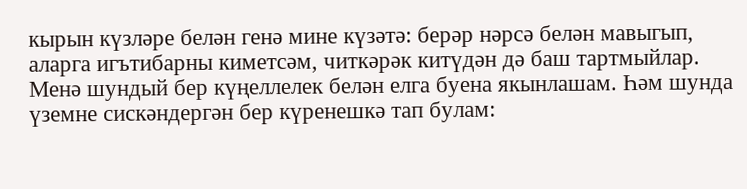кырын күзләре белән генә мине күзәтә: берәр нәрсә белән мавыгып, аларга игътибарны киметсәм, читкәрәк китүдән дә баш тартмыйлар.
Менә шундый бер күңеллелек белән елга буена якынлашам. Һәм шунда үземне сискәндергән бер күренешкә тап булам: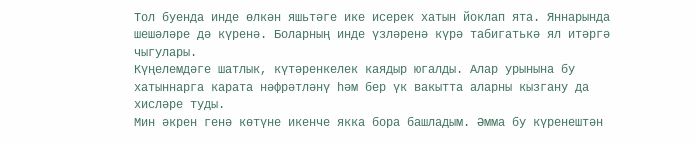Тол буенда инде өлкән яшьтәге ике исерек хатын йоклап ята. Яннарында шешәләре дә күренә. Боларның инде үзләренә күрә табигатькә ял итәргә чыгулары.
Күңелемдәге шатлык, күтәренкелек каядыр югалды. Алар урынына бу хатыннарга карата нәфрәтләнү һәм бер үк вакытта аларны кызгану да хисләре туды.
Мин әкрен генә көтүне икенче якка бора башладым. Әмма бу күренештән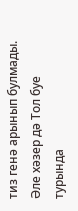тиз генә арынып булмады. Әле хәзер дә Тол буе турында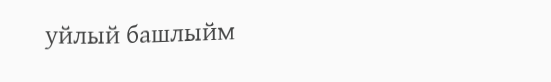уйлый башлыйм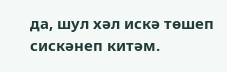да, шул хәл искә төшеп сискәнеп китәм.